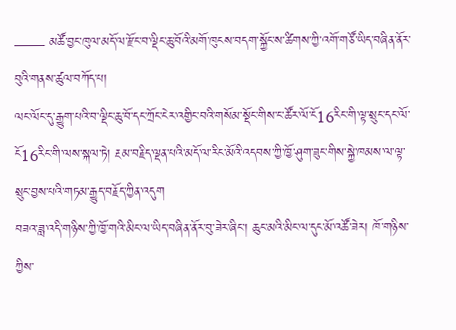—— མཚོ་བྱང་ཁུལ་མདོ་ལ་རྫོང་བ་ལྡིང་ཆུ་བོའི་མགོ་ཁུངས་བདག་སྐྱོང་ས་ཚིགས་ཀྱི་འགོ་གཙོ་ཡིད་བཞིན་ནོར་བུའི་གནས་ཚུལ་བཀོད་པ།
ལང་ལོང་དུ་རྒྱུག་པའི་བ་ལྡིང་ཆུ་བོ་དང་ཀྲོང་ངེར་འགྱིང་བའི་གསོམ་སྡོང་གིས་ང་ཚོར་ལོ་ངོ16རིང་གི་ལྟ་སྲུང་དང་ལོ་ངོ16རིང་གི་ལས་སྐལ་ཏེ། རྔམ་བརྗིད་ལྡན་པའི་མདོ་ལ་རིང་མོའི་འདབས་ཀྱི་ཁྱོ་ཤུག་ཟུང་གིས་སྐྱེ་ཁམས་ལ་ལྟ་སྲུང་བྱས་པའི་གཏམ་རྒྱུད་བརྗོད་ཀྱིན་འདུག
བཟའ་ཟླ་འདི་གཉིས་ཀྱི་ཁྱོ་གའི་མིང་ལ་ཡིད་བཞིན་ནོར་བུ་ཟེར་ཞིང་། ཆུང་མའི་མིང་ལ་དུང་མོ་འཚོ་ཟེར། ཁོ་གཉིས་ཀྱིས་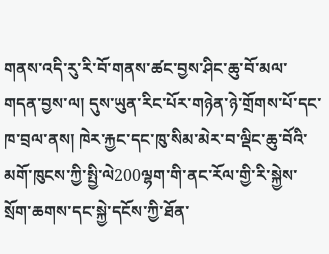གནས་འདི་རུ་རི་བོ་གནས་ཚང་བྱས་ཤིང་ཆུ་བོ་མལ་གདན་བྱས་ལ། དུས་ཡུན་རིང་པོར་གཉེན་ཉེ་གྲོགས་པོ་དང་ཁ་བྲལ་ནས། ཁེར་རྐྱང་དང་ཁུ་སིམ་མེར་བ་ལྡིང་ཆུ་བོའི་མགོ་ཁུངས་ཀྱི་སྤྱི་ལེ200ལྷག་གི་ནང་རོལ་གྱི་རི་སྐྱེས་སྲོག་ཆགས་དང་སྐྱེ་དངོས་ཀྱི་ཐོན་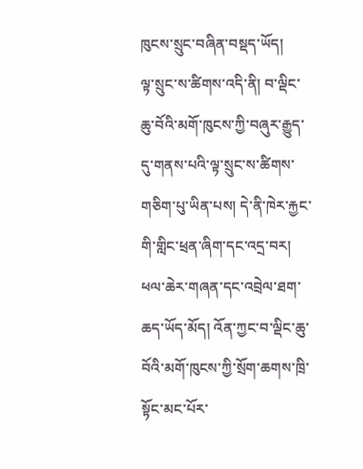ཁུངས་སྲུང་བཞིན་བསྡད་ཡོད།
ལྟ་སྲུང་ས་ཚིགས་འདི་ནི། བ་ལྡིང་ཆུ་བོའི་མགོ་ཁུངས་ཀྱི་བཞུར་རྒྱུད་དུ་གནས་པའི་ལྟ་སྲུང་ས་ཚིགས་གཅིག་པུ་ཡིན་པས། དེ་ནི་ཁེར་རྐྱང་གི་གླིང་ཕྲན་ཞིག་དང་འདྲ་བར། ཕལ་ཆེར་གཞན་དང་འབྲེལ་ཐག་ཆད་ཡོད་མོད། འོན་ཀྱང་བ་ལྡིང་ཆུ་བོའི་མགོ་ཁུངས་ཀྱི་སྲོག་ཆགས་ཁྲི་སྟོང་མང་པོར་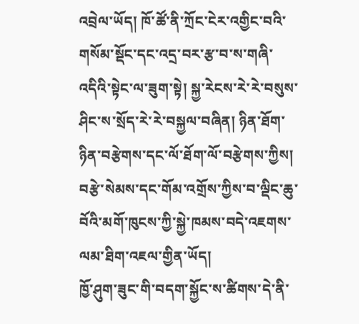འབྲེལ་ཡོད། ཁོ་ཚོ་ནི་ཀྲོང་ངེར་འགྱིང་བའི་གསོམ་སྡོང་དང་འདྲ་བར་རྩ་བ་ས་གཞི་འདིའི་སྟེང་ལ་ཟུག་སྟེ། སྐྱ་རེངས་རེ་རེ་བསུས་ཤིང་ས་སྲོད་རེ་རེ་བསྐྱལ་བཞིན། ཉིན་ཐོག་ཉིན་བརྩེགས་དང་ལོ་ཐོག་ལོ་བརྩེགས་ཀྱིས། བརྩེ་སེམས་དང་གོམ་འགྲོས་ཀྱིས་བ་ལྡིང་ཆུ་བོའི་མགོ་ཁུངས་ཀྱི་སྐྱེ་ཁམས་བདེ་འཇགས་ལམ་ཐིག་འཇལ་གྱིན་ཡོད།
ཁྱོ་ཤུག་ཟུང་གི་བདག་སྐྱོང་ས་ཚིགས་དེ་ནི་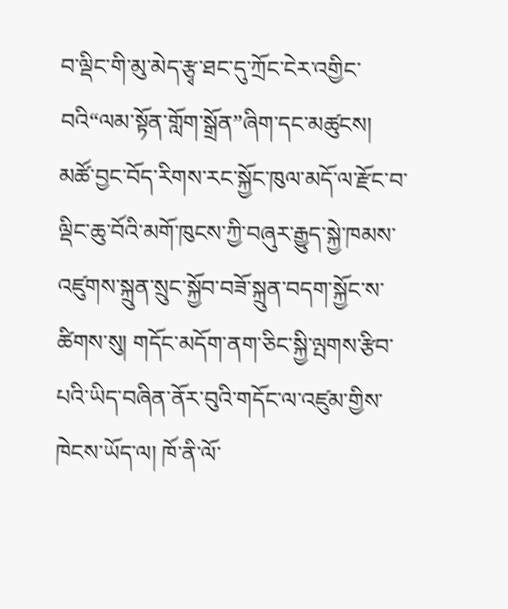བ་ལྡིང་གི་མུ་མེད་རྩྭ་ཐང་དུ་ཀྲོང་ངེར་འགྱིང་བའི“ལམ་སྟོན་གློག་སྒྲོན”ཞིག་དང་མཚུངས།
མཚོ་བྱང་བོད་རིགས་རང་སྐྱོང་ཁུལ་མདོ་ལ་རྫོང་བ་ལྡིང་ཆུ་བོའི་མགོ་ཁུངས་ཀྱི་བཞུར་རྒྱུད་སྐྱེ་ཁམས་འཛུགས་སྐྲུན་སྲུང་སྐྱོབ་བཟོ་སྐྲུན་བདག་སྐྱོང་ས་ཚིགས་སུ། གདོང་མདོག་ནག་ཅིང་སྐྱི་ལྤགས་རྩིབ་པའི་ཡིད་བཞིན་ནོར་བུའི་གདོང་ལ་འཛུམ་གྱིས་ཁེངས་ཡོད་ལ། ཁོ་ནི་ལོ་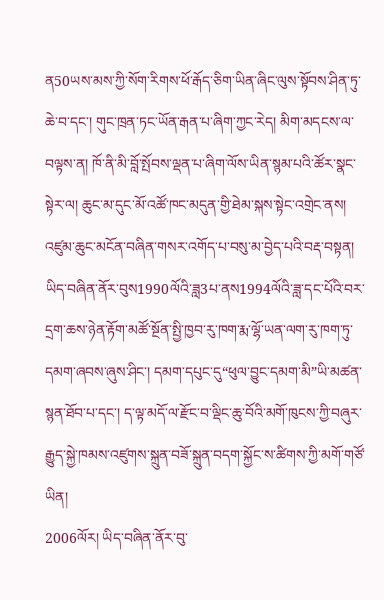ན50ཡས་མས་ཀྱི་སོག་རིགས་ཕོ་རྒོད་ཅིག་ཡིན་ཞིང་ལུས་སྟོབས་ཤིན་ཏུ་ཆེ་བ་དང་། གུང་ཁྲན་ཏང་ཡོན་རྒན་པ་ཞིག་ཀྱང་རེད། མིག་མདངས་ལ་བལྟས་ན། ཁོ་ནི་མི་བློ་སྤོབས་ལྡན་པ་ཞིག་ལོས་ཡིན་སྙམ་པའི་ཚོར་སྣང་སྟེར་ལ། ཆུང་མ་དུང་མོ་འཚོ་ཁང་མདུན་གྱི་ཐེམ་སྐས་སྟེང་འགྲེང་ནས། འཛུམ་ཆུང་མངོན་བཞིན་གསར་འགོད་པ་བསུ་མ་བྱེད་པའི་བརྡ་བསྟན།
ཡིད་བཞིན་ནོར་བུས1990ལོའི་ཟླ3པ་ནས1994ལོའི་ཟླ་དང་པོའི་བར་དྲག་ཆས་ཉེན་རྟོག་མཚོ་སྔོན་སྤྱི་ཁྱབ་རུ་ཁག་རྨ་ལྷོ་ཡན་ལག་རུ་ཁག་ཏུ་དམག་ཞབས་ཞུས་ཤིང་། དམག་དཔུང་དུ“ཕུལ་བྱུང་དམག་མི”ཡི་མཚན་སྙན་ཐོབ་པ་དང་། ད་ལྟ་མདོ་ལ་རྫོང་བ་ལྡིང་ཆུ་བོའི་མགོ་ཁུངས་ཀྱི་བཞུར་རྒྱུད་སྐྱེ་ཁམས་འཛུགས་སྐྲུན་བཟོ་སྐྲུན་བདག་སྐྱོང་ས་ཚིགས་ཀྱི་མགོ་གཙོ་ཡིན།
2006ལོར། ཡིད་བཞིན་ནོར་བུ་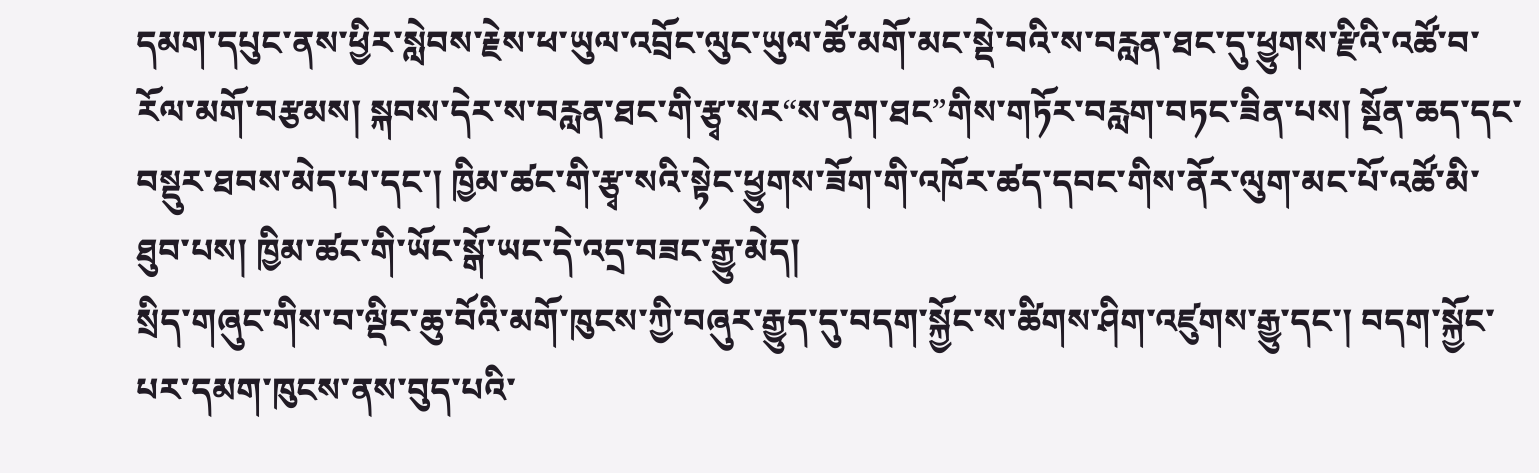དམག་དཔུང་ནས་ཕྱིར་སླེབས་རྗེས་ཕ་ཡུལ་འབྲོང་ལུང་ཡུལ་ཚོ་མགོ་མང་སྡེ་བའི་ས་བརླན་ཐང་དུ་ཕྱུགས་རྫིའི་འཚོ་བ་རོལ་མགོ་བརྩམས། སྐབས་དེར་ས་བརླན་ཐང་གི་རྩྭ་སར“ས་ནག་ཐང”གིས་གཏོར་བརླག་བཏང་ཟིན་པས། སྔོན་ཆད་དང་བསྡུར་ཐབས་མེད་པ་དང་། ཁྱིམ་ཚང་གི་རྩྭ་སའི་སྟེང་ཕྱུགས་ཟོག་གི་འཁོར་ཚད་དབང་གིས་ནོར་ལུག་མང་པོ་འཚོ་མི་ཐུབ་པས། ཁྱིམ་ཚང་གི་ཡོང་སྒོ་ཡང་དེ་འདྲ་བཟང་རྒྱུ་མེད།
སྲིད་གཞུང་གིས་བ་ལྡིང་ཆུ་བོའི་མགོ་ཁུངས་ཀྱི་བཞུར་རྒྱུད་དུ་བདག་སྐྱོང་ས་ཚིགས་ཤིག་འཛུགས་རྒྱུ་དང་། བདག་སྐྱོང་པར་དམག་ཁུངས་ནས་བུད་པའི་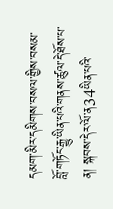དམག་མིར་དམིགས་བསལ་གྱིས་བསམ་བློ་གཏོང་རྒྱུ་ཡིན་པའི་གནས་ཚུལ་དེ་ཐོས་པ་ན། སྐབས་དེར་ལོ་ན34ཡིན་པའི་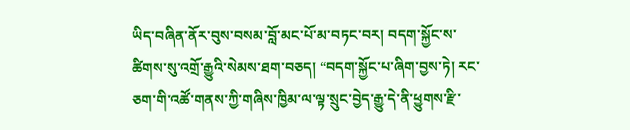ཡིད་བཞིན་ནོར་བུས་བསམ་བློ་མང་པོ་མ་བཏང་བར། བདག་སྐྱོང་ས་ཚིགས་སུ་འགྲོ་རྒྱུའི་སེམས་ཐག་བཅད། “བདག་སྐྱོང་པ་ཞིག་བྱས་ཏེ། རང་ཅག་གི་འཚོ་གནས་ཀྱི་གཞིས་ཁྱིམ་ལ་ལྟ་སྲུང་བྱེད་རྒྱུ་དེ་ནི་ཕྱུགས་རྫི་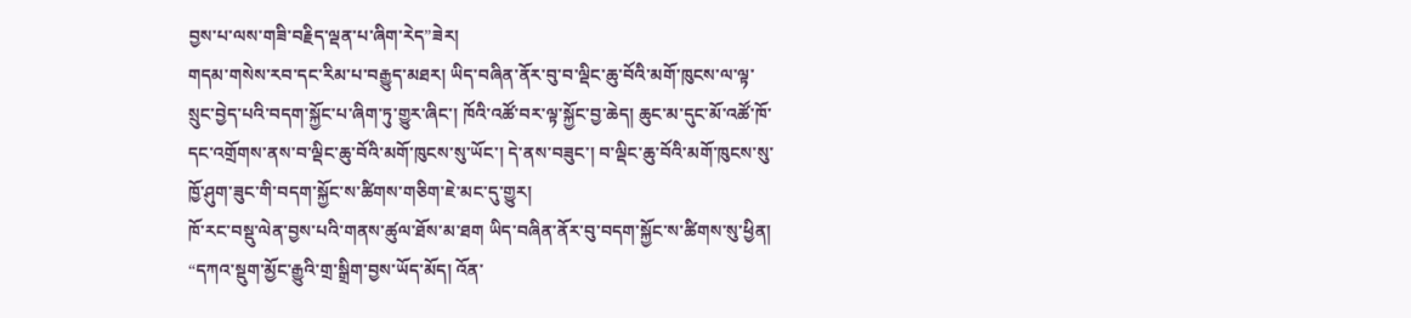བྱས་པ་ལས་གཟི་བརྗིད་ལྡན་པ་ཞིག་རེད”ཟེར།
གདམ་གསེས་རབ་དང་རིམ་པ་བརྒྱུད་མཐར། ཡིད་བཞིན་ནོར་བུ་བ་ལྡིང་ཆུ་བོའི་མགོ་ཁུངས་ལ་ལྟ་སྲུང་བྱེད་པའི་བདག་སྐྱོང་པ་ཞིག་ཏུ་གྱུར་ཞིང་། ཁོའི་འཚོ་བར་ལྟ་སྐྱོང་བྱ་ཆེད། ཆུང་མ་དུང་མོ་འཚོ་ཁོ་དང་འགྲོགས་ནས་བ་ལྡིང་ཆུ་བོའི་མགོ་ཁུངས་སུ་ཡོང་། དེ་ནས་བཟུང་། བ་ལྡིང་ཆུ་བོའི་མགོ་ཁུངས་སུ་ཁྱོ་ཤུག་ཟུང་གི་བདག་སྐྱོང་ས་ཚིགས་གཅིག་ཇེ་མང་དུ་གྱུར།
ཁོ་རང་བསྡུ་ལེན་བྱས་པའི་གནས་ཚུལ་ཐོས་མ་ཐག ཡིད་བཞིན་ནོར་བུ་བདག་སྐྱོང་ས་ཚིགས་སུ་ཕྱིན། “དཀའ་སྡུག་མྱོང་རྒྱུའི་གྲ་སྒྲིག་བྱས་ཡོད་མོད། འོན་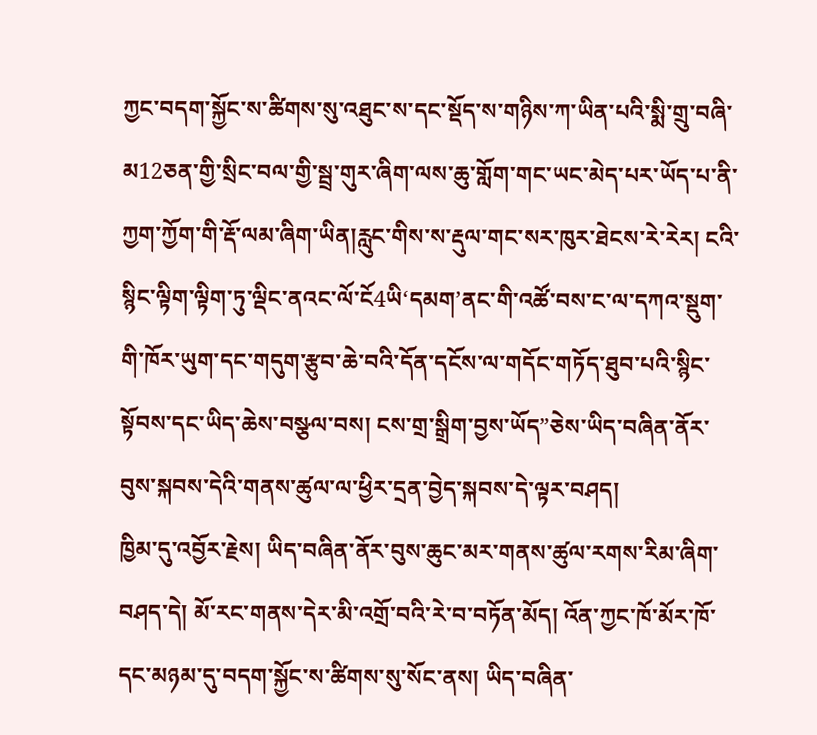ཀྱང་བདག་སྐྱོང་ས་ཚིགས་སུ་འཐུང་ས་དང་སྡོད་ས་གཉིས་ཀ་ཡིན་པའི་སྨི་གྲུ་བཞི་མ12ཅན་གྱི་སྲིང་བལ་གྱི་སྦྲ་གུར་ཞིག་ལས་ཆུ་གློག་གང་ཡང་མེད་པར་ཡོད་པ་ནི་ཀྱག་ཀྱོག་གི་རྡོ་ལམ་ཞིག་ཡིན།རླུང་གིས་ས་རྡུལ་གང་སར་ཁུར་ཐེངས་རེ་རེར། ངའི་སྙིང་ལྟིག་ལྟིག་ཏུ་ལྡིང་ནའང་ལོ་ངོ4ཡི‘དམག’ནང་གི་འཚོ་བས་ང་ལ་དཀའ་སྡུག་གི་ཁོར་ཡུག་དང་གདུག་རྩུབ་ཆེ་བའི་དོན་དངོས་ལ་གདོང་གཏོད་ཐུབ་པའི་སྙིང་སྟོབས་དང་ཡིད་ཆེས་བསྩལ་བས། ངས་གྲ་སྒྲིག་བྱས་ཡོད”ཅེས་ཡིད་བཞིན་ནོར་བུས་སྐབས་དེའི་གནས་ཚུལ་ལ་ཕྱིར་དྲན་བྱེད་སྐབས་དེ་ལྟར་བཤད།
ཁྱིམ་དུ་འབྱོར་རྗེས། ཡིད་བཞིན་ནོར་བུས་ཆུང་མར་གནས་ཚུལ་རགས་རིམ་ཞིག་བཤད་དེ། མོ་རང་གནས་དེར་མི་འགྲོ་བའི་རེ་བ་བཏོན་མོད། འོན་ཀྱང་ཁོ་མོར་ཁོ་དང་མཉམ་དུ་བདག་སྐྱོང་ས་ཚིགས་སུ་སོང་ནས། ཡིད་བཞིན་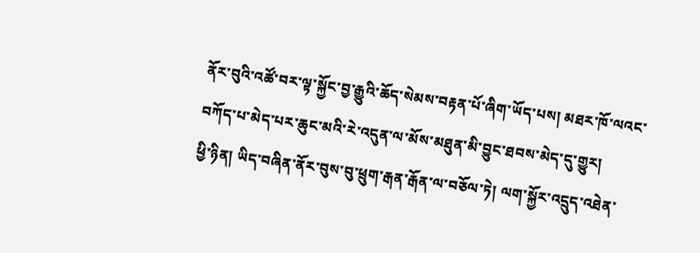ནོར་བུའི་འཚོ་བར་ལྟ་སྐྱོང་བྱ་རྒྱུའི་ཆོད་སེམས་བརྟན་པོ་ཞིག་ཡོད་པས། མཐར་ཁོ་ལའང་བཀོད་པ་མེད་པར་ཆུང་མའི་རེ་འདུན་ལ་མོས་མཐུན་མི་བྱུང་ཐབས་མེད་དུ་གྱུར།
ཕྱི་ཉིན། ཡིད་བཞིན་ནོར་བུས་བུ་ཕྲུག་རྒན་རྒོན་ལ་བཅོལ་ཏེ། ལག་སྐྱོར་འདྲུད་འཐེན་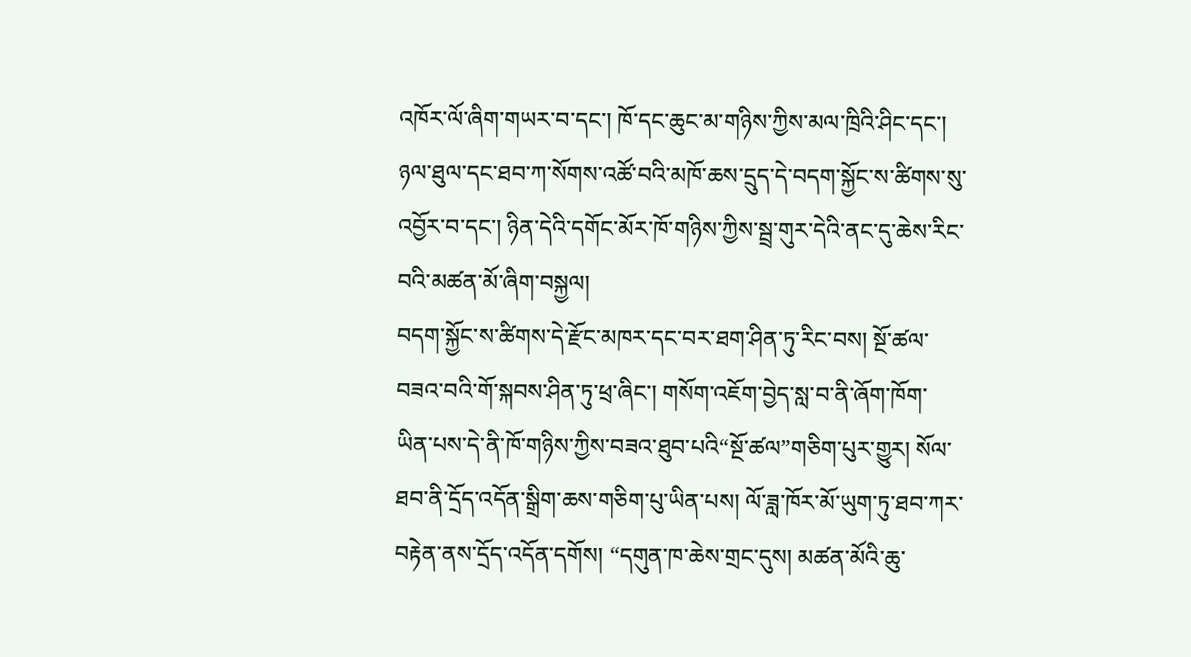འཁོར་ལོ་ཞིག་གཡར་བ་དང་། ཁོ་དང་ཆུང་མ་གཉིས་ཀྱིས་མལ་ཁྲིའི་ཤིང་དང་། ཉལ་ཐུལ་དང་ཐབ་ཀ་སོགས་འཚོ་བའི་མཁོ་ཆས་དྲུད་དེ་བདག་སྐྱོང་ས་ཚིགས་སུ་འབྱོར་བ་དང་། ཉིན་དེའི་དགོང་མོར་ཁོ་གཉིས་ཀྱིས་སྦྲ་གུར་དེའི་ནང་དུ་ཆེས་རིང་བའི་མཚན་མོ་ཞིག་བསྐྱལ།
བདག་སྐྱོང་ས་ཚིགས་དེ་རྫོང་མཁར་དང་བར་ཐག་ཤིན་ཏུ་རིང་བས། སྔོ་ཚལ་བཟའ་བའི་གོ་སྐབས་ཤིན་ཏུ་ཕྲ་ཞིང་། གསོག་འཇོག་བྱེད་སླ་བ་ནི་ཞོག་ཁོག་ཡིན་པས་དེ་ནི་ཁོ་གཉིས་ཀྱིས་བཟའ་ཐུབ་པའི“སྔོ་ཚལ”གཅིག་པུར་གྱུར། སོལ་ཐབ་ནི་དྲོད་འདོན་སྒྲིག་ཆས་གཅིག་པུ་ཡིན་པས། ལོ་ཟླ་ཁོར་མོ་ཡུག་ཏུ་ཐབ་ཀར་བརྟེན་ནས་དྲོད་འདོན་དགོས། “དགུན་ཁ་ཆེས་གྲང་དུས། མཚན་མོའི་ཆུ་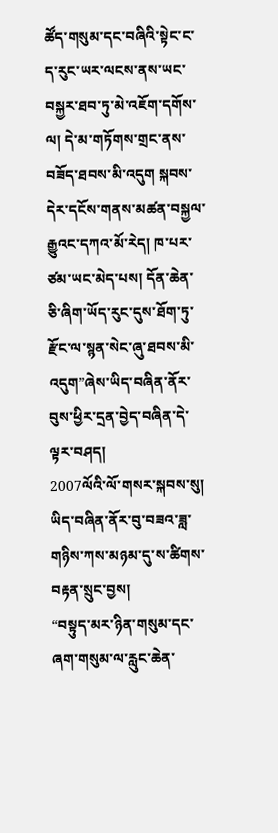ཚོད་གསུམ་དང་བཞིའི་སྟེང་ང་ད་རུང་ཡར་ལངས་ནས་ཡང་བསྐྱར་ཐབ་ཏུ་མེ་འཇོག་དགོས་ལ། དེ་མ་གཏོགས་གྲང་ནས་བཟོད་ཐབས་མི་འདུག སྐབས་དེར་དངོས་གནས་མཚན་བསྐྱལ་རྒྱུའང་དཀའ་མོ་རེད། ཁ་པར་ཙམ་ཡང་མེད་པས། དོན་ཆེན་ཅི་ཞིག་ཡོད་རུང་དུས་ཐོག་ཏུ་རྫོང་ལ་སྙན་སེང་ཞུ་ཐབས་མི་འདུག”ཞེས་ཡིད་བཞིན་ནོར་བུས་ཕྱིར་དྲན་བྱེད་བཞིན་དེ་ལྟར་བཤད།
2007ལོའི་ལོ་གསར་སྐབས་སུ། ཡིད་བཞིན་ནོར་བུ་བཟའ་ཟླ་གཉིས་ཀས་མཉམ་དུ་ས་ཚིགས་བརྟན་སྲུང་བྱས།
“བསྟུད་མར་ཉིན་གསུམ་དང་ཞག་གསུམ་ལ་རླུང་ཆེན་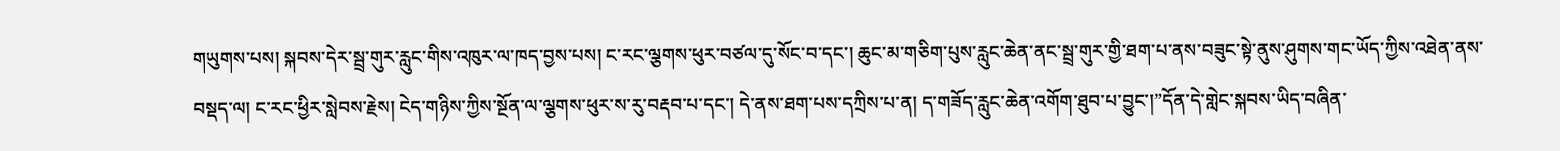གཡུགས་པས། སྐབས་དེར་སྦྲ་གུར་རླུང་གིས་འཁུར་ལ་ཁད་བྱས་པས། ང་རང་ལྕགས་ཕུར་བཙལ་དུ་སོང་བ་དང་། ཆུང་མ་གཅིག་པུས་རླུང་ཆེན་ནང་སྦྲ་གུར་གྱི་ཐག་པ་ནས་བཟུང་སྟེ་ནུས་ཤུགས་གང་ཡོད་ཀྱིས་འཐེན་ནས་བསྡད་ལ། ང་རང་ཕྱིར་སླེབས་རྗེས། ངེད་གཉིས་ཀྱིས་སྔོན་ལ་ལྕགས་ཕུར་ས་རུ་བརྡབ་པ་དང་། དེ་ནས་ཐག་པས་དཀྲིས་པ་ན། ད་གཟོད་རླུང་ཆེན་འགོག་ཐུབ་པ་བྱུང་།”དོན་དེ་གླེང་སྐབས་ཡིད་བཞིན་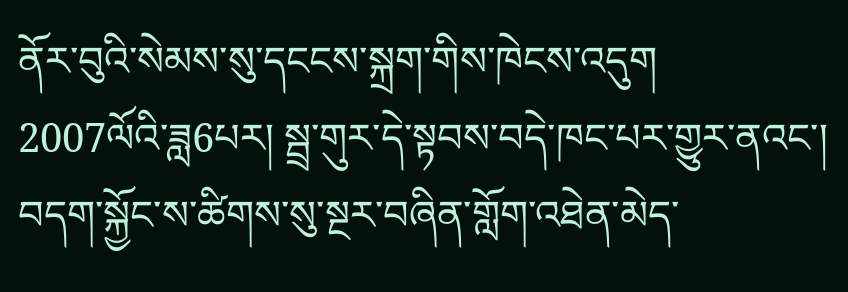ནོར་བུའི་སེམས་སུ་དངངས་སྐྲག་གིས་ཁེངས་འདུག
2007ལོའི་ཟླ6པར། སྦྲ་གུར་དེ་སྟབས་བདེ་ཁང་པར་གྱུར་ནའང་། བདག་སྐྱོང་ས་ཚིགས་སུ་སྔར་བཞིན་གློག་འཐེན་མེད་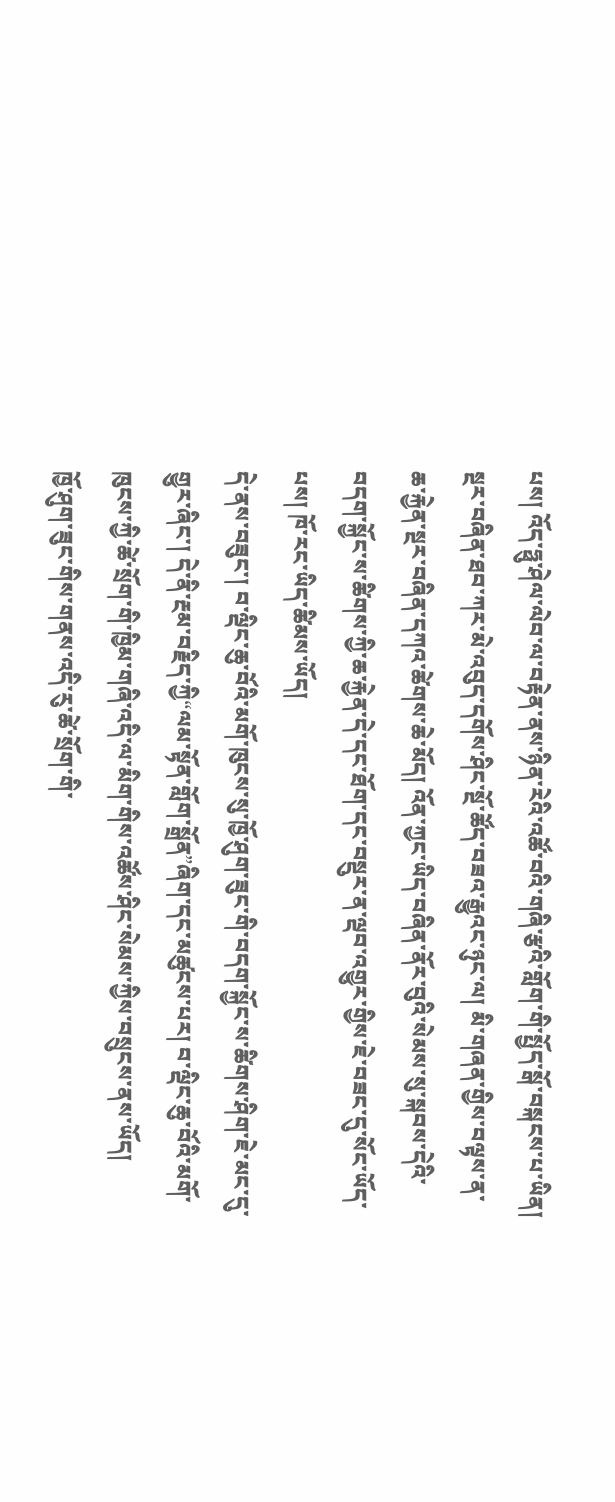པས། འོད་ཧྥུ་ཤེལ་ལེབ་ལ་བརྟེན་ནས་ཉིན་རེའི་འཚོ་བའི་གཞི་རྩའི་གློག་གི་སྤྱོད་སྒོ་བསྐངས་པ་ཡིན། སྔར་བཞིན་ཐབ་ཀར་མེ་འབུད་དགོས་ཤིང་སྔོ་ཚོད་བཟའ་རྒྱུའང་ཉུང་ལ། མི་གཞན་གྱིས་བལྟས་ན་ཆ་རྐྱེན་སྔར་བཞིན་དཀའ་ཚེགས་ཆེ་མོད། འོན་ཀྱང་ཡིད་བཞིན་ནོར་བུའི་སེམས་སུ་སྐབས་དེའི་བདག་སྐྱོང་ས་ཚིགས་ཀྱི་ཆ་རྐྱེན་དེ་དང་ཐོག་དང་བསྡུར་ན་ལྡབ་འགྱུར་གྱིས་ཇེ་བཟང་དུ་སོང་ཡོད་པས། ཁོ་རང་ཡིད་ཚིམས་ཡོད།
དེ་ནས་བཟུང་། བ་ལྡིང་ཆུ་བོའི་མགོ་ཁུངས་སུ་ཁྱོ་ཤུག་ཟུང་གི་བདག་སྐྱོང་ས་ཚིགས་ཤིག་ཇེ་མང་དུ་གྱུར་ཞིང་། དེ་ནི་རྔམ་བརྗིད་ཀྱི“ལམ་སྟོན་གློག་སྒྲོན”ཞིག་དང་མཚུངས་པར། བ་ལྡིང་ཆུ་བོའི་མགོ་ཁུངས་ཀྱི་ཚེ་སྲོག་གི་ཁྱིམ་གཞི་འདི་ལ་མིག་གིས་འཚོས་ཤིང་སེམས་ཀྱིས་བསྲུངས་ནས་ཡོད།
ཁྱོ་ཤུག་ཟུང་གིས་གནས་འདི་རུ་ཚེ་སྲོག་གི་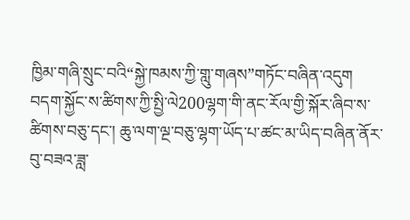ཁྱིམ་གཞི་སྲུང་བའི“སྐྱེ་ཁམས་ཀྱི་གླུ་གཞས”གཏོང་བཞིན་འདུག
བདག་སྐྱོང་ས་ཚིགས་ཀྱི་སྤྱི་ལེ200ལྷག་གི་ནང་རོལ་གྱི་སྐོར་ཞིབ་ས་ཚིགས་བཅུ་དང་། ཆུ་ལག་ལྔ་བཅུ་ལྷག་ཡོད་པ་ཚང་མ་ཡིད་བཞིན་ནོར་བུ་བཟའ་ཟླ་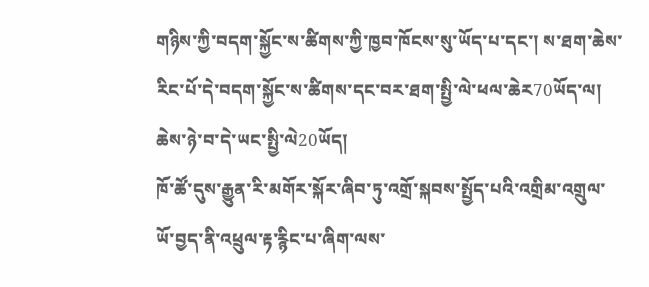གཉིས་ཀྱི་བདག་སྐྱོང་ས་ཚིགས་ཀྱི་ཁྱབ་ཁོངས་སུ་ཡོད་པ་དང་། ས་ཐག་ཆེས་རིང་པོ་དེ་བདག་སྐྱོང་ས་ཚིགས་དང་བར་ཐག་སྤྱི་ལེ་ཕལ་ཆེར70ཡོད་ལ། ཆེས་ཉེ་བ་དེ་ཡང་སྤྱི་ལེ20ཡོད།
ཁོ་ཚོ་དུས་རྒྱུན་རི་མགོར་སྐོར་ཞིབ་ཏུ་འགྲོ་སྐབས་སྤྱོད་པའི་འགྲིམ་འགྲུལ་ཡོ་བྱད་ནི་འཕྲུལ་རྟ་རྙིང་པ་ཞིག་ལས་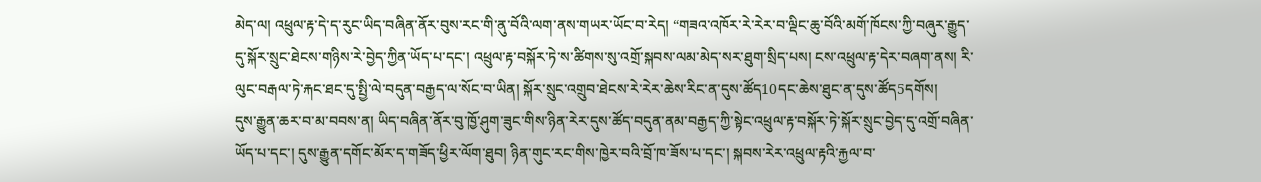མེད་ལ། འཕྲུལ་རྟ་དེ་ད་རུང་ཡིད་བཞིན་ནོར་བུས་རང་གི་ནུ་བོའི་ལག་ནས་གཡར་ཡོང་བ་རེད། “གཟའ་འཁོར་རེ་རེར་བ་ལྡིང་ཆུ་བོའི་མགོ་ཁོངས་ཀྱི་བཞུར་རྒྱུད་དུ་སྐོར་སྲུང་ཐེངས་གཉིས་རེ་བྱེད་ཀྱིན་ཡོད་པ་དང་། འཕྲུལ་རྟ་བསྐོར་ཏེ་ས་ཚིགས་སུ་འགྲོ་སྐབས་ལམ་མེད་སར་ཐུག་སྲིད་པས། ངས་འཕྲུལ་རྟ་དེར་བཞག་ནས། རི་ལུང་བརྒལ་ཏེ་རྐང་ཐང་དུ་སྤྱི་ལེ་བདུན་བརྒྱད་ལ་སོང་བ་ཡིན། སྐོར་སྲུང་འགྲུབ་ཐེངས་རེ་རེར་ཆེས་རིང་ན་དུས་ཚོད10དང་ཆེས་ཐུང་ན་དུས་ཚོད5དགོས།
དུས་རྒྱུན་ཆར་བ་མ་བབས་ན། ཡིད་བཞིན་ནོར་བུ་ཁྱོ་ཤུག་ཟུང་གིས་ཉིན་རེར་དུས་ཚོད་བདུན་ནམ་བརྒྱད་ཀྱི་སྟེང་འཕྲུལ་རྟ་བསྐོར་ཏེ་སྐོར་སྲུང་བྱེད་དུ་འགྲོ་བཞིན་ཡོད་པ་དང་། དུས་རྒྱུན་དགོང་མོར་ད་གཟོད་ཕྱིར་ལོག་ཐུབ། ཉིན་གུང་རང་གིས་ཁྱེར་བའི་བྲོ་ཁ་ཟོས་པ་དང་། སྐབས་རེར་འཕྲུལ་རྟའི་རྐྱལ་བ་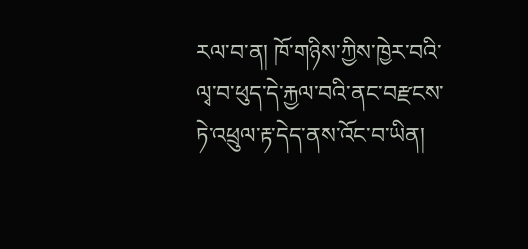རལ་བ་ན། ཁོ་གཉིས་ཀྱིས་ཁྱེར་བའི་ལྭ་བ་ཕུད་དེ་རྐྱལ་བའི་ནང་བརྫངས་ཏེ་འཕྲུལ་རྟ་དེད་ནས་འོང་བ་ཡིན།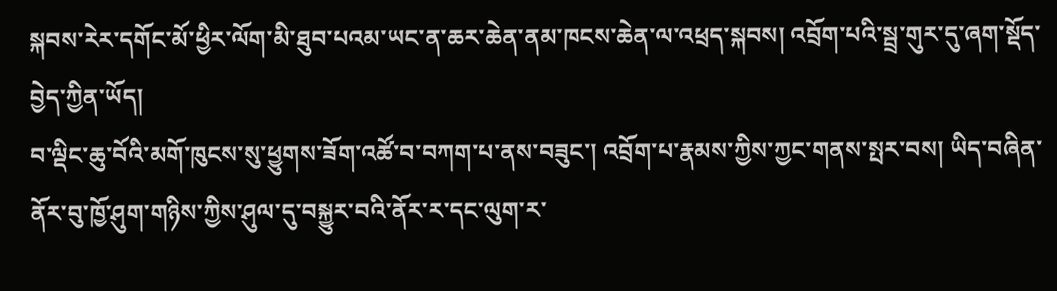སྐབས་རེར་དགོང་མོ་ཕྱིར་ལོག་མི་ཐུབ་པའམ་ཡང་ན་ཆར་ཆེན་ནམ་ཁངས་ཆེན་ལ་འཕྲད་སྐབས། འབྲོག་པའི་སྦྲ་གུར་དུ་ཞག་སྡོད་བྱེད་ཀྱིན་ཡོད།
བ་ལྡིང་ཆུ་བོའི་མགོ་ཁུངས་སུ་ཕྱུགས་ཟོག་འཚོ་བ་བཀག་པ་ནས་བཟུང་། འབྲོག་པ་རྣམས་ཀྱིས་ཀྱང་གནས་སྤར་བས། ཡིད་བཞིན་ནོར་བུ་ཁྱོ་ཤུག་གཉིས་ཀྱིས་ཤུལ་དུ་བསྐྱུར་བའི་ནོར་ར་དང་ལུག་ར་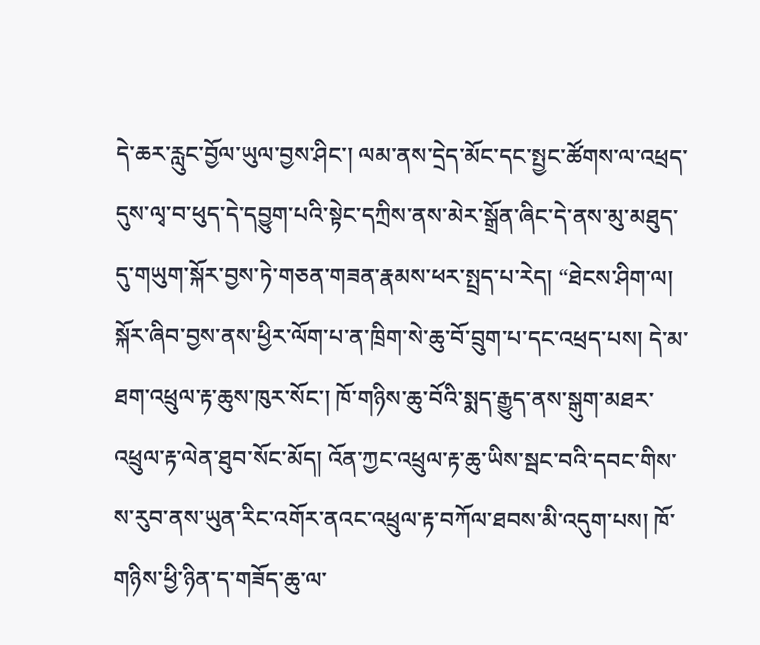དེ་ཆར་རླུང་བྱོལ་ཡུལ་བྱས་ཤིང་། ལམ་ནས་དྲེད་མོང་དང་སྤྱང་ཚོགས་ལ་འཕྲད་དུས་ལྭ་བ་ཕུད་དེ་དབྱུག་པའི་སྟེང་དཀྲིས་ནས་མེར་སྒྲོན་ཞིང་དེ་ནས་མུ་མཐུད་དུ་གཡུག་སྐོར་བྱས་ཏེ་གཅན་གཟན་རྣམས་ཕར་སྤྲད་པ་རེད། “ཐེངས་ཤིག་ལ། སྐོར་ཞིབ་བྱས་ནས་ཕྱིར་ལོག་པ་ན་ཁྲིག་སེ་ཆུ་བོ་བྲུག་པ་དང་འཕྲད་པས། དེ་མ་ཐག་འཕྲུལ་རྟ་ཆུས་ཁུར་སོང་། ཁོ་གཉིས་ཆུ་བོའི་སྨད་རྒྱུད་ནས་སྒུག་མཐར་འཕྲུལ་རྟ་ལེན་ཐུབ་སོང་མོད། འོན་ཀྱང་འཕྲུལ་རྟ་ཆུ་ཡིས་སྦང་བའི་དབང་གིས་ས་རུབ་ནས་ཡུན་རིང་འགོར་ནའང་འཕྲུལ་རྟ་བཀོལ་ཐབས་མི་འདུག་པས། ཁོ་གཉིས་ཕྱི་ཉིན་ད་གཟོད་ཆུ་ལ་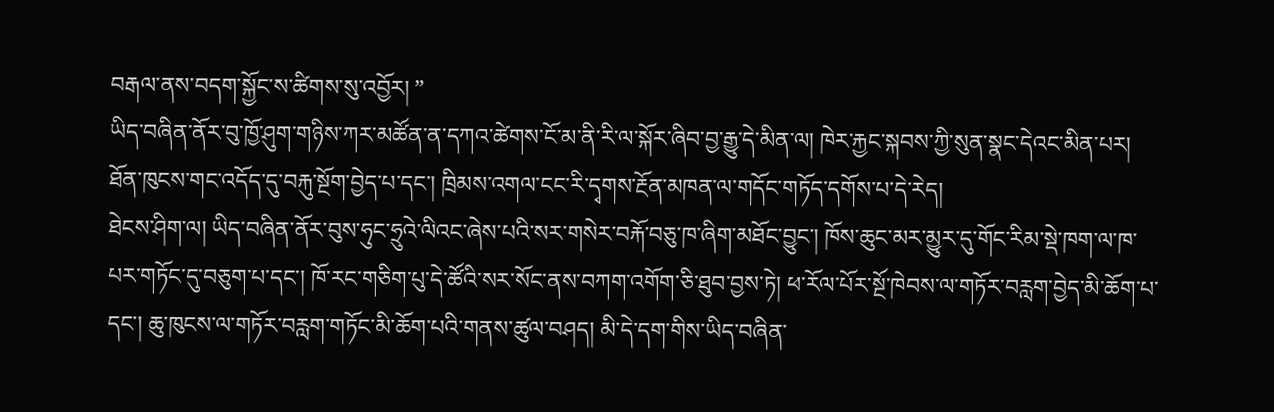བརྒལ་ནས་བདག་སྐྱོང་ས་ཚིགས་སུ་འབྱོར། ”
ཡིད་བཞིན་ནོར་བུ་ཁྱོ་ཤུག་གཉིས་ཀར་མཚོན་ན་དཀའ་ཚེགས་ངོ་མ་ནི་རི་ལ་སྐོར་ཞིབ་བྱ་རྒྱུ་དེ་མིན་ལ། ཁེར་རྐྱང་སྐབས་ཀྱི་སུན་སྣང་དེའང་མིན་པར། ཐོན་ཁུངས་གང་འདོད་དུ་བརྐུ་སྔོག་བྱེད་པ་དང་། ཁྲིམས་འགལ་ངང་རི་དྭགས་རྔོན་མཁན་ལ་གདོང་གཏོད་དགོས་པ་དེ་རེད།
ཐེངས་ཤིག་ལ། ཡིད་བཞིན་ནོར་བུས་ཧུང་ཧྲུའེ་ལིའང་ཞེས་པའི་སར་གསེར་བརྐོ་བཅུ་ཁ་ཞིག་མཐོང་བྱུང་། ཁོས་ཆུང་མར་མྱུར་དུ་གོང་རིམ་སྡེ་ཁག་ལ་ཁ་པར་གཏོང་དུ་བཅུག་པ་དང་། ཁོ་རང་གཅིག་པུ་དེ་ཚོའི་སར་སོང་ནས་བཀག་འགོག་ཅི་ཐུབ་བྱས་ཏེ། ཕ་རོལ་པོར་སྔོ་ཁེབས་ལ་གཏོར་བརླག་བྱེད་མི་ཆོག་པ་དང་། ཆུ་ཁུངས་ལ་གཏོར་བརླག་གཏོང་མི་ཆོག་པའི་གནས་ཚུལ་བཤད། མི་དེ་དག་གིས་ཡིད་བཞིན་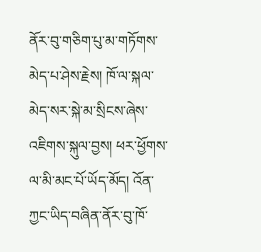ནོར་བུ་གཅིག་པུ་མ་གཏོགས་མེད་པ་ཤེས་རྗེས། ཁོ་ལ་སྐལ་མེད་སར་སྐེ་མ་སྲིངས་ཞེས་འཇིགས་སྐུལ་བྱས། ཕར་ཕྱོགས་ལ་མི་མང་པོ་ཡོད་མོད། འོན་ཀྱང་ཡིད་བཞིན་ནོར་བུ་ཁོ་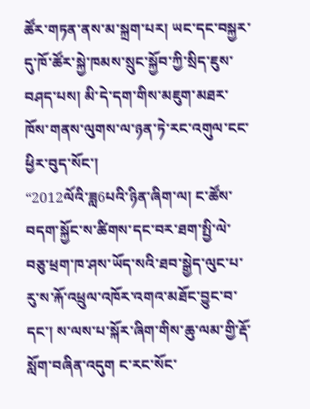ཚོར་གཏན་ནས་མ་སྐྲག་པར། ཡང་དང་བསྐྱར་དུ་ཁོ་ཚོར་སྐྱེ་ཁམས་སྲུང་སྐྱོབ་ཀྱི་སྲིད་ཇུས་བཤད་པས། མི་དེ་དག་གིས་མཇུག་མཐར་ཁོས་གནས་ལུགས་ལ་ཉན་ཏེ་རང་འགུལ་ངང་ཕྱིར་བུད་སོང་།
“2012ལོའི་ཟླ6པའི་ཉིན་ཞིག་ལ། ང་ཚོས་བདག་སྐྱོང་ས་ཚིགས་དང་བར་ཐག་སྤྱི་ལེ་བཅུ་ཕྲག་ཁ་ཤས་ཡོད་སའི་ཐབ་སྒྱེད་ལུང་པ་རུ་ས་རྐོ་འཕྲུལ་འཁོར་འགའ་མཐོང་བྱུང་བ་དང་། ས་ལས་པ་སྐོར་ཞིག་གིས་ཆུ་ལམ་གྱི་རྡོ་སློག་བཞིན་འདུག ང་རང་སོང་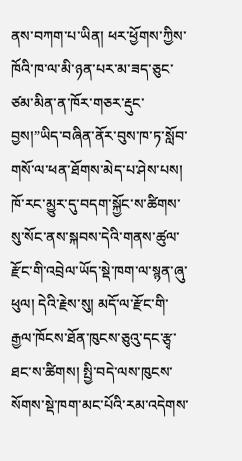ནས་བཀག་པ་ཡིན། ཕར་ཕྱོགས་ཀྱིས་ཁོའི་ཁ་ལ་མི་ཉན་པར་མ་ཟད་ཅུང་ཙམ་མིན་ན་ཁོར་གཅར་རྡུང་བྱས།”ཡིད་བཞིན་ནོར་བུས་ཁ་ཏ་སློབ་གསོ་ལ་ཕན་ཐོགས་མེད་པ་ཤེས་པས། ཁོ་རང་མྱུར་དུ་བདག་སྐྱོང་ས་ཚིགས་སུ་སོང་ནས་སྐབས་དེའི་གནས་ཚུལ་རྫོང་གི་འབྲེལ་ཡོད་སྡེ་ཁག་ལ་སྙན་ཞུ་ཕུལ། དེའི་རྗེས་སུ། མདོ་ལ་རྫོང་གི་རྒྱལ་ཁོངས་ཐོན་ཁུངས་ཅུའུ་དང་རྩྭ་ཐང་ས་ཚིགས། སྤྱི་བདེ་ལས་ཁུངས་སོགས་སྡེ་ཁག་མང་པོའི་རམ་འདེགས་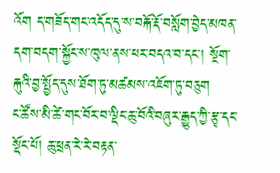འོག ད་གཟོད་གང་འདོད་དུ་ས་བརྐོ་རྡོ་བསློག་བྱེད་མཁན་དག་བདག་སྐྱོང་ས་ཁུལ་ནས་ཕར་བདའ་བ་དང་། སྔོག་རྐུའི་བྱ་སྤྱོད་དུས་ཐོག་ཏུ་མཚམས་འཇོག་ཏུ་བཅུག
ང་ཚོས་མི་ཚེ་གང་བོར་བ་ལྡིང་ཆུ་བོའི་བཞུར་རྒྱུད་ཀྱི་རྩྭ་དང་སྡོང་པོ། ཆུ་ཕྲན་རེ་རེ་བརྟན་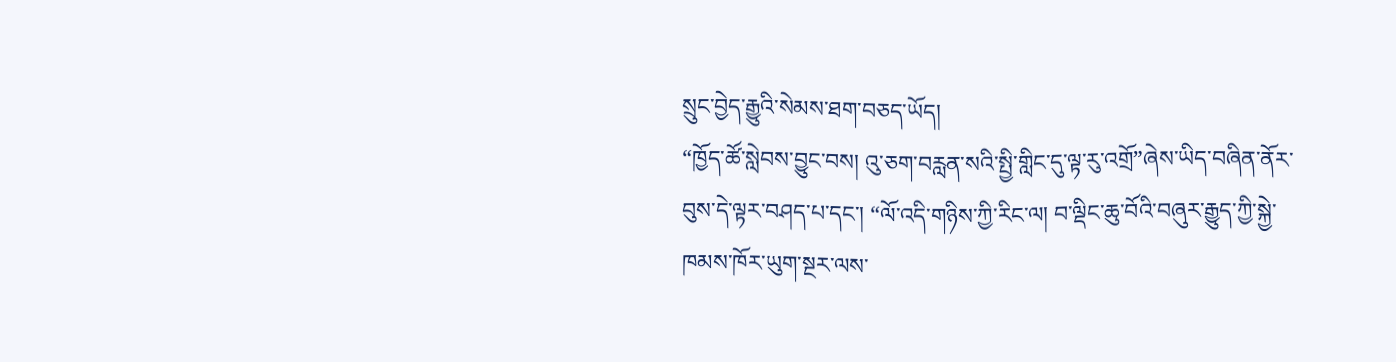སྲུང་བྱེད་རྒྱུའི་སེམས་ཐག་བཅད་ཡོད།
“ཁྱོད་ཚོ་སླེབས་བྱུང་བས། འུ་ཅག་བརླན་སའི་སྤྱི་གླིང་དུ་ལྟ་རུ་འགྲོ”ཞེས་ཡིད་བཞིན་ནོར་བུས་དེ་ལྟར་བཤད་པ་དང་། “ལོ་འདི་གཉིས་ཀྱི་རིང་ལ། བ་ལྡིང་ཆུ་བོའི་བཞུར་རྒྱུད་ཀྱི་སྐྱེ་ཁམས་ཁོར་ཡུག་སྔར་ལས་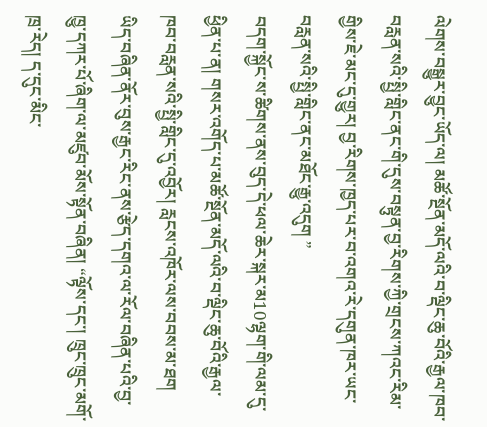ལེགས་བསྒྱུར་བྱུང་ཡོད་ལ། མཚོ་སྔོན་མདོ་ལའི་བ་ལྡིང་ཆུ་བོའི་རྒྱལ་ཁབ་བརླན་སའི་སྤྱི་གླིང་ནང་གི་དུས་བསྟུན་བྱ་རིགས་ཀྱི་གྲངས་ཀའང་རིམ་གྱིས་ཇེ་མང་དུ་གྱུར། བྱ་རིགས་ཁྱད་པར་བ་འགའ་རེ་དགུན་ཁར་ཡང་བརླན་སའི་སྤྱི་གླིང་ནང་མཐོང་རྒྱུ་འདུག ”
བདག་སྐྱོང་ས་ཚིགས་ནས་བུད་དེ་ཕལ་ཆེར་སྐར་མ10ལྷག་གི་ལམ་དུ་ཕྱིན་པ་ན། གསར་འགོད་པ་མཚོ་སྔོན་མདོ་ལའི་བ་ལྡིང་ཆུ་བོའི་རྒྱལ་ཁབ་བརླན་སའི་སྤྱི་གླིང་དུ་འབྱོར། རླངས་འཁོར་ལས་བབས་མ་ཐག ཡིད་བཞིན་ནོར་བུས་རྒྱང་རིང་ནས་རྩེད་དགའ་ལ་རོལ་བཞིན་པའི་བྱ་ཁྱུ་དཀར་པོ་ཞིག་ལ་མཛུབ་མོས་སྟོན་བཞིན། “ལྟོས་དང་། ཁྲུང་ཁྲུང་མགོ་ཁྲ་རེད། ད་དུང་མིང་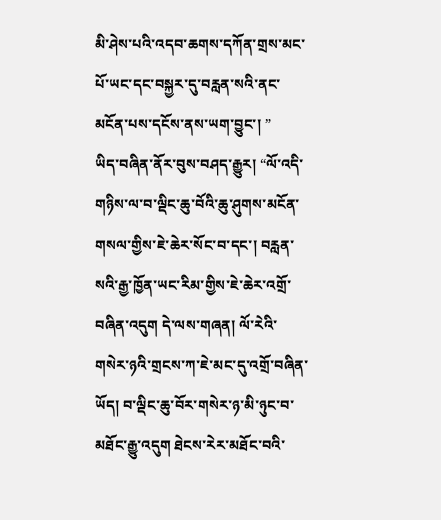མི་ཤེས་པའི་འདབ་ཆགས་དཀོན་གྲས་མང་པོ་ཡང་དང་བསྐྱར་དུ་བརླན་སའི་ནང་མངོན་པས་དངོས་ནས་ཡག་བྱུང་། ”
ཡིད་བཞིན་ནོར་བུས་བཤད་རྒྱུར། “ལོ་འདི་གཉིས་ལ་བ་ལྡིང་ཆུ་བོའི་ཆུ་ཤུགས་མངོན་གསལ་གྱིས་ཇེ་ཆེར་སོང་བ་དང་། བརླན་སའི་རྒྱ་ཁྱོན་ཡང་རིམ་གྱིས་ཇེ་ཆེར་འགྲོ་བཞིན་འདུག དེ་ལས་གཞན། ལོ་རེའི་གསེར་ཉའི་གྲངས་ཀ་ཇེ་མང་དུ་འགྲོ་བཞིན་ཡོད། བ་ལྡིང་ཆུ་བོར་གསེར་ཉ་མི་ཉུང་བ་མཐོང་རྒྱུ་འདུག ཐེངས་རེར་མཐོང་བའི་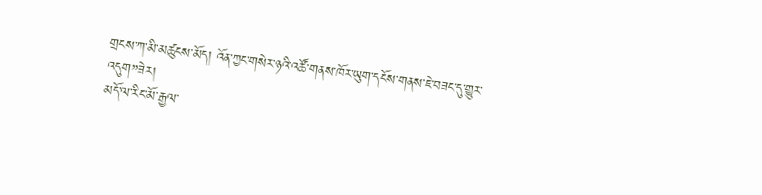གྲངས་ཀ་མི་མཚུངས་མོད། འོན་ཀྱང་གསེར་ཉའི་འཚོ་གནས་ཁོར་ཡུག་དངོས་གནས་ཇེ་བཟང་དུ་གྱུར་འདུག”ཟེར།
མདོ་ལ་རིང་མོ་རྒྱལ་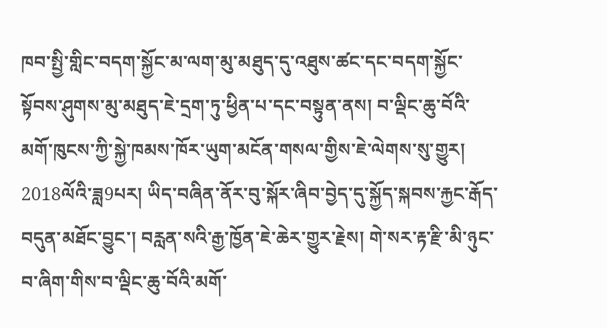ཁབ་སྤྱི་གླིང་བདག་སྐྱོང་མ་ལག་མུ་མཐུད་དུ་འཐུས་ཚང་དང་བདག་སྐྱོང་སྟོབས་ཤུགས་མུ་མཐུད་ཇེ་དྲག་ཏུ་ཕྱིན་པ་དང་བསྟུན་ནས། བ་ལྡིང་ཆུ་བོའི་མགོ་ཁུངས་ཀྱི་སྐྱེ་ཁམས་ཁོར་ཡུག་མངོན་གསལ་གྱིས་ཇེ་ལེགས་སུ་གྱུར།
2018ལོའི་ཟླ9པར། ཡིད་བཞིན་ནོར་བུ་སྐོར་ཞིབ་བྱེད་དུ་སྐྱོད་སྐབས་རྐྱང་རྒོད་བདུན་མཐོང་བྱུང་། བརླན་སའི་རྒྱ་ཁྱོན་ཇེ་ཆེར་གྱུར་རྗེས། གེ་སར་རྟ་རྫི་མི་ཉུང་བ་ཞིག་གིས་བ་ལྡིང་ཆུ་བོའི་མགོ་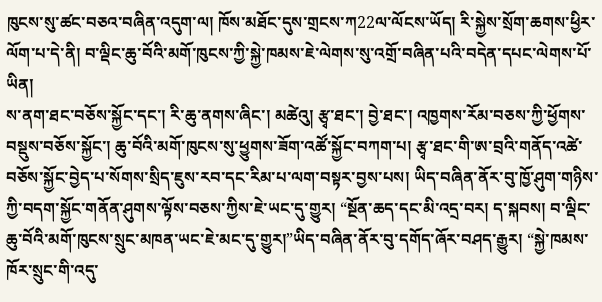ཁུངས་སུ་ཚང་བཅའ་བཞིན་འདུག་ལ། ཁོས་མཐོང་དུས་གྲངས་ཀ22ལ་ལོངས་ཡོད། རི་སྐྱེས་སྲོག་ཆགས་ཕྱིར་ལོག་པ་དེ་ནི། བ་ལྡིང་ཆུ་བོའི་མགོ་ཁུངས་ཀྱི་སྐྱེ་ཁམས་ཇེ་ལེགས་སུ་འགྲོ་བཞིན་པའི་བདེན་དཔང་ལེགས་པོ་ཡིན།
ས་ནག་ཐང་བཅོས་སྐྱོང་དང་། རི་ཆུ་ནགས་ཞིང་། མཚེའུ། རྩྭ་ཐང་། བྱེ་ཐང་། འཁྱགས་རོམ་བཅས་ཀྱི་ཕྱོགས་བསྡུས་བཅོས་སྐྱོང་། ཆུ་བོའི་མགོ་ཁུངས་སུ་ཕྱུགས་ཟོག་འཚོ་སྐྱོང་བཀག་པ། རྩྭ་ཐང་གི་ཨ་བྲའི་གནོད་འཚེ་བཅོས་སྐྱོང་བྱེད་པ་སོགས་སྲིད་ཇུས་རབ་དང་རིམ་པ་ལག་བསྟར་བྱས་པས། ཡིད་བཞིན་ནོར་བུ་ཁྱོ་ཤུག་གཉིས་ཀྱི་བདག་སྐྱོང་གནོན་ཤུགས་ལྟོས་བཅས་ཀྱིས་ཇེ་ཡང་དུ་གྱུར། “སྔོན་ཆད་དང་མི་འདྲ་བར། ད་སྐབས། བ་ལྡིང་ཆུ་བོའི་མགོ་ཁུངས་སྲུང་མཁན་ཡང་ཇེ་མང་དུ་གྱུར།”ཡིད་བཞིན་ནོར་བུ་དགོད་ཞོར་བཤད་རྒྱུར། “སྐྱེ་ཁམས་ཁོར་སྲུང་གི་འདུ་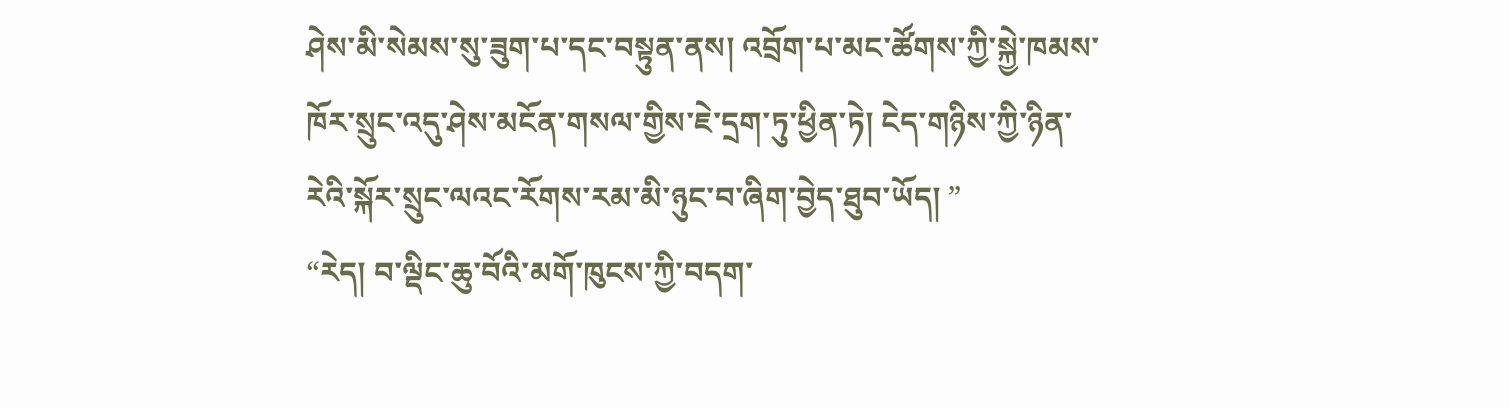ཤེས་མི་སེམས་སུ་ཟུག་པ་དང་བསྟུན་ནས། འབྲོག་པ་མང་ཚོགས་ཀྱི་སྐྱེ་ཁམས་ཁོར་སྲུང་འདུ་ཤེས་མངོན་གསལ་གྱིས་ཇེ་དྲག་ཏུ་ཕྱིན་ཏེ། ངེད་གཉིས་ཀྱི་ཉིན་རེའི་སྐོར་སྲུང་ལའང་རོགས་རམ་མི་ཉུང་བ་ཞིག་བྱེད་ཐུབ་ཡོད། ”
“རེད། བ་ལྡིང་ཆུ་བོའི་མགོ་ཁུངས་ཀྱི་བདག་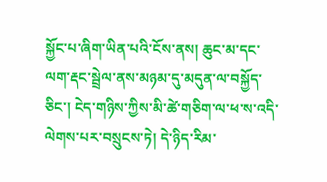སྐྱོང་པ་ཞིག་ཡིན་པའི་ངོས་ནས། ཆུང་མ་དང་ལག་རྡང་སྦྲེལ་ནས་མཉམ་དུ་མདུན་ལ་བསྐྱོད་ཅིང་། ངེད་གཉིས་ཀྱིས་མི་ཚེ་གཅིག་ལ་ཕ་ས་འདི་ལེགས་པར་བསྲུངས་ཏེ། དེ་ཉིད་རིམ་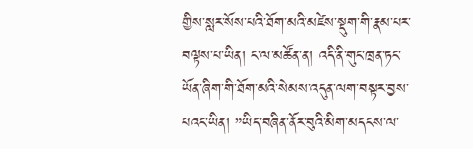གྱིས་སླར་སོས་པའི་ཐོག་མའི་མཛེས་སྡུག་གི་རྣམ་པར་བལྟས་པ་ཡིན། ང་ལ་མཚོན་ན། འདི་ནི་གུང་ཁྲན་ཏང་ཡོན་ཞིག་གི་ཐོག་མའི་སེམས་འདུན་ལག་བསྟར་བྱས་པའང་ཡིན། ”ཡིད་བཞིན་ནོར་བུའི་མིག་མདངས་ལ་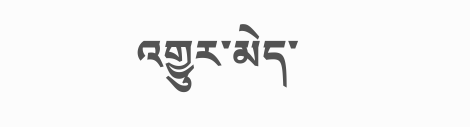འགྱུར་མེད་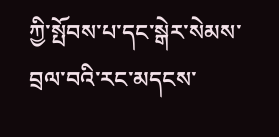ཀྱི་སྤོབས་པ་དང་སྒེར་སེམས་བྲལ་བའི་རང་མདངས་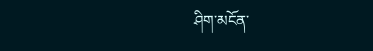ཤིག་མངོན་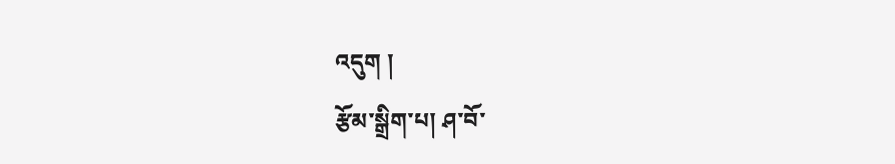འདུག །
རྩོམ་སྒྲིག་པ། ཤ་བོ་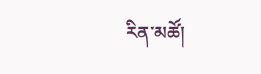རིན་མཚོ།